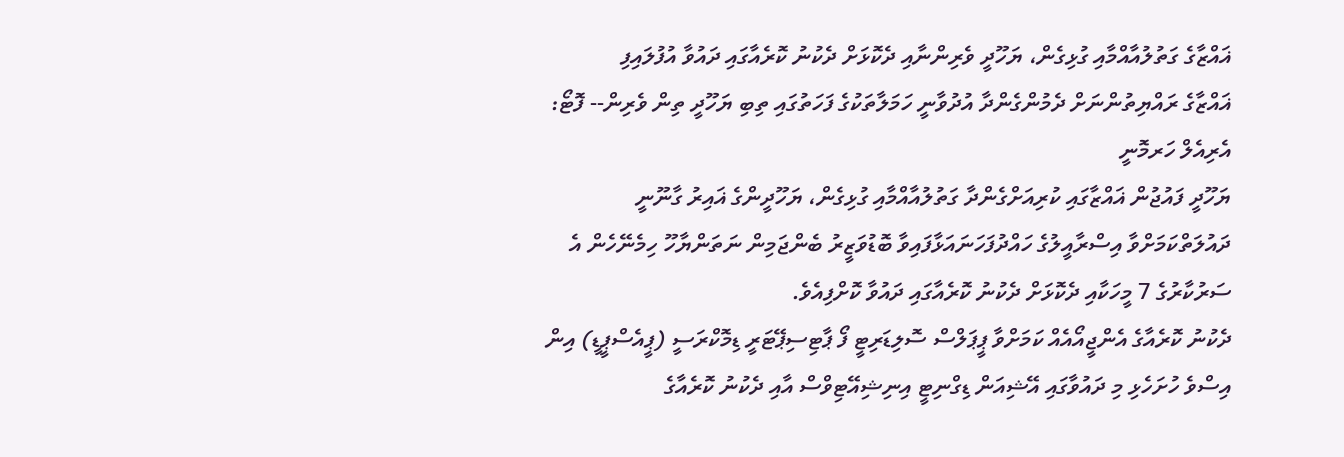ޣައްޒާގެ ގަތުލުއާއްމާއި ގުޅިގެން، ޔަހޫދީ ވެރިންނާއި ދެކޮޅަށް ދެކުނު ކޮރެއާގައި ދައުވާ އުފުލައިފި
ޣައްޒާގެ ރައްޔިތުންނަށް ދެމުންގެންދާ އުދުވާނީ ހަމަލާތަކުގެ ފަހަތުގައި ތިބި ޔަހޫދީ ތިން ވެރިން-- ފޮޓޯ: އެރިއެލް ހަރމޮނީ
ޔަހޫދީ ފައުޖުން ޣައްޒާގައި ކުރިއަށްގެންދާ ގަތުލުއާއްމާއި ގުޅިގެން، ޔަހޫދީންގެ ޣައިރު ގާނޫނީ ދައުލަތްކަމަށްވާ އިސްރާއީލުގެ ހައްދުފަހަނައަޅާފައިވާ ބޮޑުވަޒީރު ބެންޖަމިން ނަތަންޔާހޫ ހިމެނޭހެން އެ ސަރުކާރުގެ 7 މީހަކާއި ދެކޮޅަށް ދެކުނު ކޮރެއާގައި ދައުވާ ކޮށްފިއެވެ.
ދެކުނު ކޮރެއާގެ އެންޖީއޯއެއް ކަމަށްވާ ޕީޕަލްސް ސޮލިޑަރިޓީ ފޯ ޕާޓިސިޕޭޓަރީ ޑިމޮކްރަސީ (ޕީއެސްޕީޑީ) އިން އިސްވެ ހުށަހެޅި މި ދައުވާގައި އޭޝިއަން ޑިގްނިޓީ އިނިޝިއޭޓިވްސް އާއި ދެކުނު ކޮރެއާގެ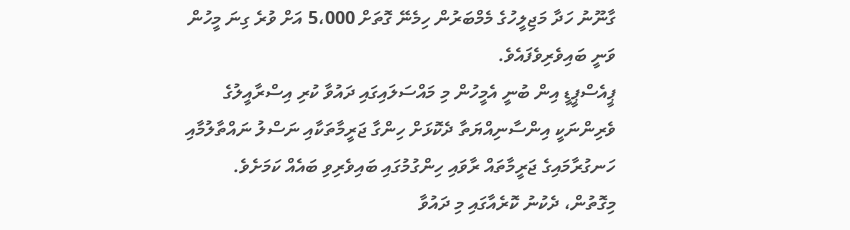ގާނޫނު ހަދާ މަޖިލީހުގެ މެމްބަރުން ހިމެނޭ ގޮތަށް 5،000 އަށް ވުރެ ގިނަ މީހުން ވަނީ ބައިވެރިވެފައެވެ.
ޕީއެސްޕީޑީ އިން ބުނީ އެމީހުން މި މައްސަލައިގައި ދައުވާ ކުރި އިސްރާއީލުގެ ވެރިންނަކީ އިންސާނިއްޔަތާ ދެކޮޅަށް ހިންގާ ޖަރީމާތަކާއި ނަސްލު ނައްތާލުމާއި ހަނގުރާމައިގެ ޖަރީމާތައް ރާވައި ހިންގުމުގައި ބައިވެރިވި ބައެއް ކަމަށެވެ.
މިގޮތުން، ދެކުނު ކޮރެއާގައި މި ދައުވާ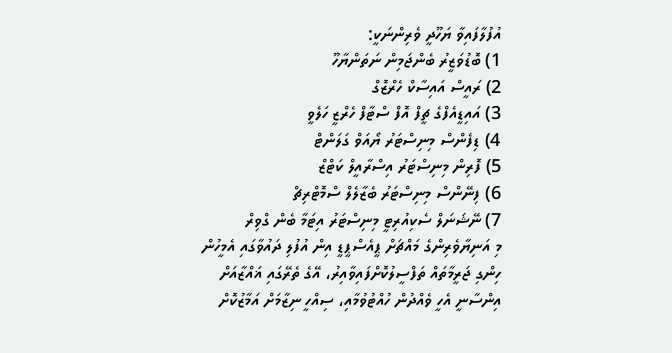އުފުލާފައިވާ ޔަހޫދީ ވެރިންނަކީ:
1) ބޮޑުވަޒީރު ބެންޖަމިން ނަތަންޔާހޫ
2) ރައީސް އައިސާކް ހެރްޒޮގް
3) އައިޑީއެފްގެ ޗީފް އޮފް ސްޓާފް ހެރްޒީ ހަލެވީ
4) ޑިފެންސް މިނިސްޓަރު ޔޯއަވް ގަލަންޓް
5) ފޮރިން މިނިސްޓަރު އިސްރާއީލް ކަޓްޒް
6) ފިނޭންސް މިނިސްޓަރު ބެޒާލެލް ސްމޮޓްރިޗް
7) ނޭޝަނަލް ސެކިއުރިޓީ މިނިސްޓަރު އިޓަމާ ބެން ގްވިރް
މި އަނިޔާވެރިންގެ މައްޗަށް ޕީއެސްޕީޑީ އިން އުފުލި ދައުވާގައި އެމީހުން ހިންގި ޖަރީމާތައް ތަފްސީލުކޮށްފައިވާއިރު، އޭގެ ތެރޭގައި ޣައްޒާއަށް އިންސާނީ އެހީ ވެއްދުން ހުއްޓުވުމާއި، ސިއްހީ ނިޒާމަށް އަމާޒުކޮށް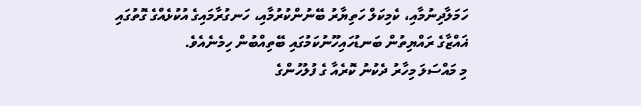ހަމަލާދިނުމާއި، ކެމިކަލް ހަތިޔާރު ބޭނުންކުރުމާއި، ހަނގުރާމައިގެ އުކުޅެއްގެ ގޮތުގައި ޣައްޒާގެ ރައްޔިތުން ބަނޑުހައިހޫނުކަމުގައި ބޭތިއްބުން ހިމެނެއެވެ.
މި މައްސަލަ މިހާރު ދެކުނު ކޮރެއާ ގެ ފުލުހުންގެ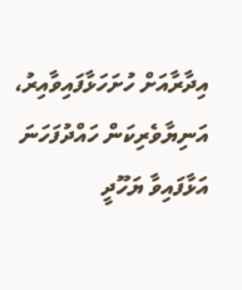އިދާރާއަށް ހުށަހަޅާފައިވާއިރު، އަނިޔާވެރިކަން ހައްދުފަހަނަ އަޅާފައިވާ ޔަހޫދީ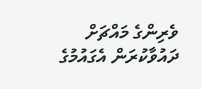ވެރިންގެ މައްޗަށް ދައުވާކުރަން އެގައުމުގެ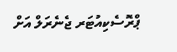ޕްރޮސެކިއުޓަރ ޖެނެރަލް އަށް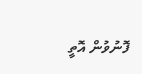ފޮނުވުން އޮތީ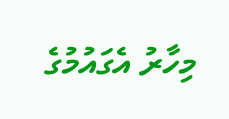މިހާރު އެގައުމުގެ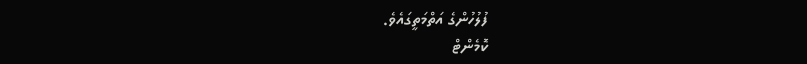ފުލުހުންގެ އަތްމަތީގައެވެ.
ކޮމެންޓް